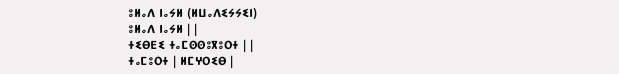ⵓⵍⴰⴷ ⵏⴰⵢⵍ (ⵍⵡⴰⴷⵉⵢⵢⵉⵏ)
ⵓⵍⴰⴷ ⵏⴰⵢⵍ | |
ⵜⵉⴱⴹⵉ ⵜⴰⵎⵙⵙⵓⴳⵓⵔⵜ | |
ⵜⴰⵎⵓⵔⵜ | ⵍⵎⵖⵔⵉⴱ |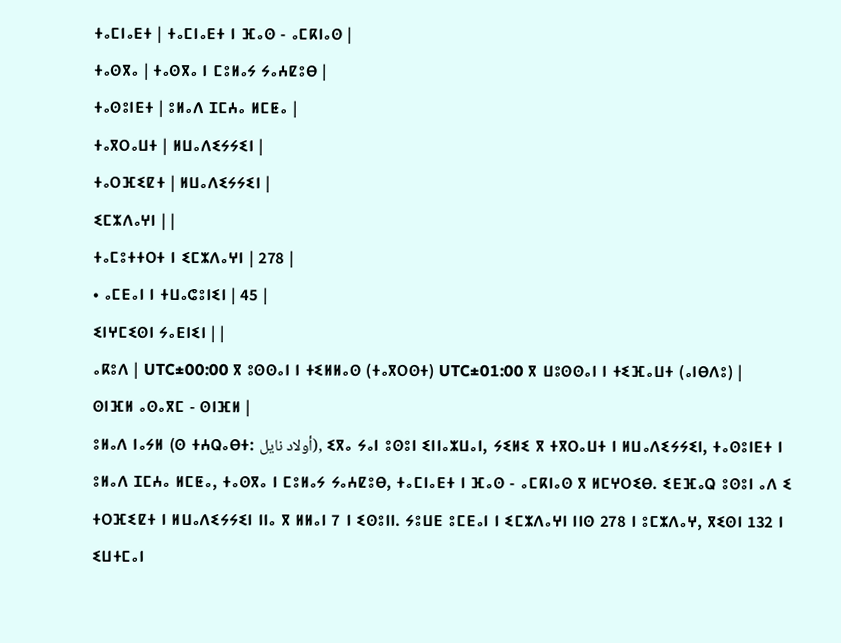ⵜⴰⵎⵏⴰⴹⵜ | ⵜⴰⵎⵏⴰⴹⵜ ⵏ ⴼⴰⵙ - ⴰⵎⴽⵏⴰⵙ |
ⵜⴰⵙⴳⴰ | ⵜⴰⵙⴳⴰ ⵏ ⵎⵓⵍⴰⵢ ⵢⴰⵄⵇⵓⴱ |
ⵜⴰⵙⵓⵏⴹⵜ | ⵓⵍⴰⴷ ⵊⵎⵄⴰ ⵍⵎⵟⴰ |
ⵜⴰⴳⵔⴰⵡⵜ | ⵍⵡⴰⴷⵉⵢⵢⵉⵏ |
ⵜⴰⵔⴼⵉⵇⵜ | ⵍⵡⴰⴷⵉⵢⵢⵉⵏ |
ⵉⵎⵣⴷⴰⵖⵏ | |
ⵜⴰⵎⵓⵜⵜⵔⵜ ⵏ ⵉⵎⵣⴷⴰⵖⵏ | 278 |
• ⴰⵎⴹⴰⵏ ⵏ ⵜⵡⴰⵛⵓⵏⵉⵏ | 45 |
ⵉⵏⵖⵎⵉⵙⵏ ⵢⴰⴹⵏⵉⵏ | |
ⴰⴽⵓⴷ | UTC±00:00 ⴳ ⵓⵙⵙⴰⵏ ⵏ ⵜⵉⵍⵍⴰⵙ (ⵜⴰⴳⵔⵙⵜ) UTC±01:00 ⴳ ⵡⵓⵙⵙⴰⵏ ⵏ ⵜⵉⴼⴰⵡⵜ (ⴰⵏⴱⴷⵓ) |
ⵙⵏⴼⵍ ⴰⵙⴰⴳⵎ - ⵙⵏⴼⵍ |
ⵓⵍⴰⴷ ⵏⴰⵢⵍ (ⵙ ⵜⵄⵕⴰⴱⵜ: أولاد نايل), ⵉⴳⴰ ⵢⴰⵏ ⵓⵙⵓⵏ ⵉⵏⵏⴰⵣⵡⴰⵏ, ⵢⵉⵍⵉ ⴳ ⵜⴳⵔⴰⵡⵜ ⵏ ⵍⵡⴰⴷⵉⵢⵢⵉⵏ, ⵜⴰⵙⵓⵏⴹⵜ ⵏ ⵓⵍⴰⴷ ⵊⵎⵄⴰ ⵍⵎⵟⴰ, ⵜⴰⵙⴳⴰ ⵏ ⵎⵓⵍⴰⵢ ⵢⴰⵄⵇⵓⴱ, ⵜⴰⵎⵏⴰⴹⵜ ⵏ ⴼⴰⵙ - ⴰⵎⴽⵏⴰⵙ ⴳ ⵍⵎⵖⵔⵉⴱ. ⵉⴹⴼⴰⵕ ⵓⵙⵓⵏ ⴰⴷ ⵉ ⵜⵔⴼⵉⵇⵜ ⵏ ⵍⵡⴰⴷⵉⵢⵢⵉⵏ ⵏⵏⴰ ⴳ ⵍⵍⴰⵏ 7 ⵏ ⵉⵙⵓⵏⵏ. ⵢⵓⵡⴹ ⵓⵎⴹⴰⵏ ⵏ ⵉⵎⵣⴷⴰⵖⵏ ⵏⵏⵙ 278 ⵏ ⵓⵎⵣⴷⴰⵖ, ⴳⵉⵙⵏ 132 ⵏ ⵉⵡⵜⵎⴰⵏ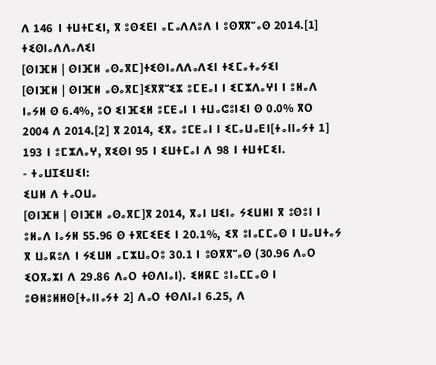ⴷ 146 ⵏ ⵜⵡⵜⵎⵉⵏ, ⴳ ⵓⵙⵉⴹⵏ ⴰⵎⴰⴷⴷⵓⴷ ⵏ ⵓⵙⴳⴳⵯⴰⵙ 2014.[1]
ⵜⵉⵙⵏⴰⴷⴷⴰⴷⵉⵏ
[ⵙⵏⴼⵍ | ⵙⵏⴼⵍ ⴰⵙⴰⴳⵎ]ⵜⵉⵙⵏⴰⴷⴷⴰⴷⵉⵏ ⵜⵉⵎⴰⵜⴰⵢⵉⵏ
[ⵙⵏⴼⵍ | ⵙⵏⴼⵍ ⴰⵙⴰⴳⵎ]ⵉⴳⴳⵯⵉⵣ ⵓⵎⴹⴰⵏ ⵏ ⵉⵎⵣⴷⴰⵖⵏ ⵏ ⵓⵍⴰⴷ ⵏⴰⵢⵍ ⵙ 6.4%, ⵓⵔ ⵉⵏⴼⵉⵍ ⵓⵎⴹⴰⵏ ⵏ ⵜⵡⴰⵛⵓⵏⵉⵏ ⵙ 0.0% ⴳⵔ 2004 ⴷ 2014.[2] ⴳ 2014, ⵉⴳⴰ ⵓⵎⴹⴰⵏ ⵏ ⵉⵎⴰⵡⴰⴹⵏ[ⵜⴰⵏⵏⴰⵢⵜ 1] 193 ⵏ ⵓⵎⵣⴷⴰⵖ, ⴳⵉⵙⵏ 95 ⵏ ⵉⵡⵜⵎⴰⵏ ⴷ 98 ⵏ ⵜⵡⵜⵎⵉⵏ.
- ⵜⴰⵡⵊⵉⵡⵉⵏ:
ⵉⵡⵍ ⴷ ⵜⴰⵔⵡⴰ
[ⵙⵏⴼⵍ | ⵙⵏⴼⵍ ⴰⵙⴰⴳⵎ]ⴳ 2014, ⴳⴰⵏ ⵡⵉⵏⴰ ⵢⵉⵡⵍⵏ ⴳ ⵓⵙⵓⵏ ⵏ ⵓⵍⴰⴷ ⵏⴰⵢⵍ 55.96 ⵙ ⵜⴳⵎⵉⴹⵉ ⵏ 20.1%, ⵉⴳ ⵓⵏⴰⵎⵎⴰⵙ ⵏ ⵡⴰⵡⵜⴰⵢ ⴳ ⵡⴰⴽⵓⴷ ⵏ ⵢⵉⵡⵍ ⴰⵎⵣⵡⴰⵔⵓ 30.1 ⵏ ⵓⵙⴳⴳⵯⴰⵙ (30.96 ⴷⴰⵔ ⵉⵔⴳⴰⵣⵏ ⴷ 29.86 ⴷⴰⵔ ⵜⵙⴷⵏⴰⵏ). ⵉⵍⴽⵎ ⵓⵏⴰⵎⵎⴰⵙ ⵏ ⵓⴱⵍⵓⵍⵍⵙ[ⵜⴰⵏⵏⴰⵢⵜ 2] ⴷⴰⵔ ⵜⵙⴷⵏⴰⵏ 6.25, ⴷ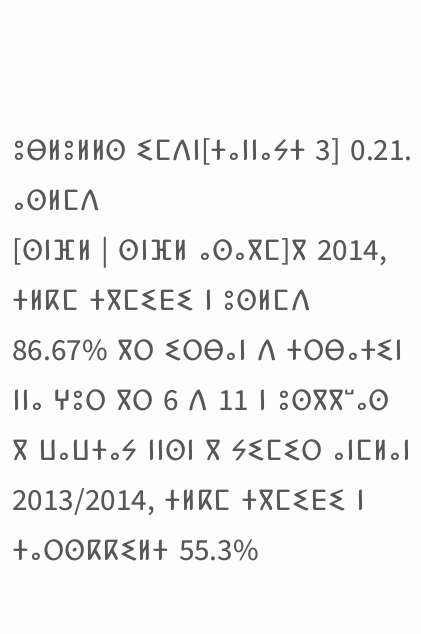ⵓⴱⵍⵓⵍⵍⵙ ⵉⵎⴷⵏ[ⵜⴰⵏⵏⴰⵢⵜ 3] 0.21.
ⴰⵙⵍⵎⴷ
[ⵙⵏⴼⵍ | ⵙⵏⴼⵍ ⴰⵙⴰⴳⵎ]ⴳ 2014, ⵜⵍⴽⵎ ⵜⴳⵎⵉⴹⵉ ⵏ ⵓⵙⵍⵎⴷ 86.67% ⴳⵔ ⵉⵔⴱⴰⵏ ⴷ ⵜⵔⴱⴰⵜⵉⵏ ⵏⵏⴰ ⵖⵓⵔ ⴳⵔ 6 ⴷ 11 ⵏ ⵓⵙⴳⴳⵯⴰⵙ ⴳ ⵡⴰⵡⵜⴰⵢ ⵏⵏⵙⵏ ⴳ ⵢⵉⵎⵉⵔ ⴰⵏⵎⵍⴰⵏ 2013/2014, ⵜⵍⴽⵎ ⵜⴳⵎⵉⴹⵉ ⵏ ⵜⴰⵔⵙⴽⴽⵉⵍⵜ 55.3%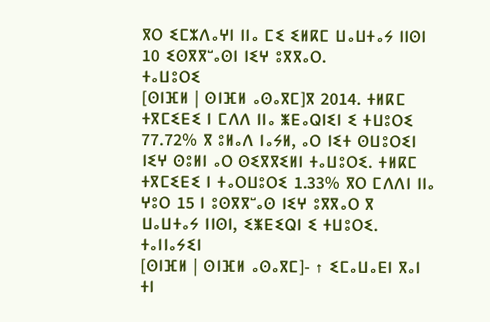ⴳⵔ ⵉⵎⵣⴷⴰⵖⵏ ⵏⵏⴰ ⵎⵉ ⵉⵍⴽⵎ ⵡⴰⵡⵜⴰⵢ ⵏⵏⵙⵏ 10 ⵉⵙⴳⴳⵯⴰⵙⵏ ⵏⵉⵖ ⵓⴳⴳⴰⵔ.
ⵜⴰⵡⵓⵔⵉ
[ⵙⵏⴼⵍ | ⵙⵏⴼⵍ ⴰⵙⴰⴳⵎ]ⴳ 2014. ⵜⵍⴽⵎ ⵜⴳⵎⵉⴹⵉ ⵏ ⵎⴷⴷ ⵏⵏⴰ ⵥⴹⴰⵕⵏⵉⵏ ⵉ ⵜⵡⵓⵔⵉ 77.72% ⴳ ⵓⵍⴰⴷ ⵏⴰⵢⵍ, ⴰⵔ ⵏⵉⵜ ⵙⵡⵓⵔⵉⵏ ⵏⵉⵖ ⵙⵓⵍⵏ ⴰⵔ ⵙⵉⴳⴳⵉⵍⵏ ⵜⴰⵡⵓⵔⵉ. ⵜⵍⴽⵎ ⵜⴳⵎⵉⴹⵉ ⵏ ⵜⴰⵔⵡⵓⵔⵉ 1.33% ⴳⵔ ⵎⴷⴷⵏ ⵏⵏⴰ ⵖⵓⵔ 15 ⵏ ⵓⵙⴳⴳⵯⴰⵙ ⵏⵉⵖ ⵓⴳⴳⴰⵔ ⴳ ⵡⴰⵡⵜⴰⵢ ⵏⵏⵙⵏ, ⵉⵥⴹⵉⵕⵏ ⵉ ⵜⵡⵓⵔⵉ.
ⵜⴰⵏⵏⴰⵢⵉⵏ
[ⵙⵏⴼⵍ | ⵙⵏⴼⵍ ⴰⵙⴰⴳⵎ]- ↑ ⵉⵎⴰⵡⴰⴹⵏ ⴳⴰⵏ ⵜⵏ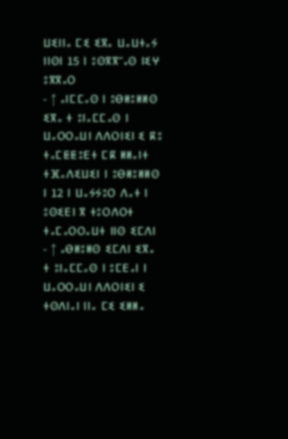ⵡⵉⵏⵏⴰ ⵎⵉ ⵉⴳⴰ ⵡⴰⵡⵜⴰⵢ ⵏⵏⵙⵏ 15 ⵏ ⵓⵙⴳⴳⵯⴰⵙ ⵏⵉⵖ ⵓⴳⴳⴰⵔ
- ↑ ⴰⵏⵎⵎⴰⵙ ⵏ ⵓⴱⵍⵓⵍⵍⵙ ⵉⴳⴰ ⵜ ⵓⵏⴰⵎⵎⴰⵙ ⵏ ⵡⴰⵔⵔⴰⵡⵏ ⴷⴷⵔⵏⵉⵏ ⵉ ⴽⵓ ⵜⴰⵎⵟⵟⵓⴹⵜ ⵎⴽ ⵍⵍⴰⵏⵜ ⵜⴼⴰⴷⵉⵡⵉⵏ ⵏ ⵓⴱⵍⵓⵍⵍⵙ ⵏ 12 ⵏ ⵡⴰⵢⵢⵓⵔ ⴷⴰⵜ ⵏ ⵓⵙⵉⴹⵏ ⴳ ⵜⵓⵔⴷⵔⵜ ⵜⴰⵎⴰⵔⵔⴰⵡⵜ ⵏⵏⵙ ⵉⵎⴷⵏ
- ↑ ⴰⴱⵍⵓⵍⵙ ⵉⵎⴷⵏ ⵉⴳⴰ ⵜ ⵓⵏⴰⵎⵎⴰⵙ ⵏ ⵓⵎⴹⴰⵏ ⵏ ⵡⴰⵔⵔⴰⵡⵏ ⴷⴷⵔⵏⵉⵏ ⵉ ⵜⵙⴷⵏⴰⵏ ⵏⵏⴰ ⵎⵉ ⵉⵍⵍⴰ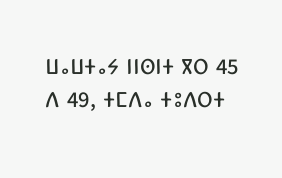ⵡⴰⵡⵜⴰⵢ ⵏⵏⵙⵏⵜ ⴳⵔ 45 ⴷ 49, ⵜⵎⴷⴰ ⵜⵓⴷⵔⵜ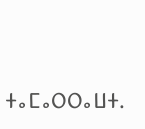ⵜⴰⵎⴰⵔⵔⴰⵡⵜ.